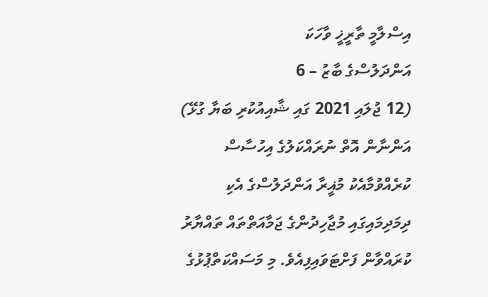އިސްލާމީ ތާރީޚީ ވާހަކަ
އަންދަލުސްގެ ބާޒު – 6
(12 ޖުލައި 2021 ގައި ޝާއިއުކުރި ބަޔާ ގުޅޭ) އަންނާން އޮތް ނުރައްކަލުގެ އިހުސާސް ކުރެއްވުމާއެކު މުޣީރާ އަންދަލުސްގެ އެކި ދިމަދިމައިގައި މުޖާހިދުންގެ ޖަމާއަތްތައް ތައްޔާރު ކުރައްވާން ފަށްޓަވައިފިއެވެ. މި މަސައްކަތްޕުޅުގެ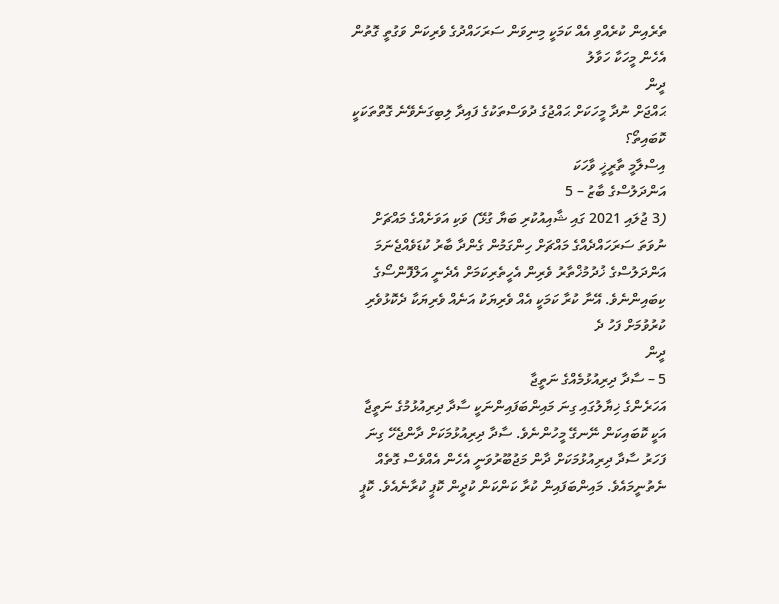ތެރެއިން ކުރެއްވި އެއް ކަމަކީ މިނިވަން ސަރަހައްދުގެ ވެރިކަން ވަގުތީ ގޮތުން އެހެން މީހަކާ ހަވާލު
ދީން
ޙައްޖަށް ނުދާ މީހަކަށް ޙައްޖުގެ ދުވަސްތަކުގެ ފައިދާ ލިބިގަނެވޭނެ ގޮތްތަކަކީ ކޮބައިތޯ؟
އިސްލާމީ ތާރީޚީ ވާހަކަ
އަންދަލުސްގެ ބާޒު – 5
(3 ޖުލައި 2021 ގައި ޝާއިއުކުރި ބަޔާ ގުޅޭ) ވަކި އަވަށެއްގެ މައްޗަށް ނުވަތަ ސަރަހައްދެއްގެ މައްޗަށް ހިންގަމުން ގެންދާ ބާރު ކުޑަވެއްޖެނަމަ އަންދަލުސްގެ ޚުދުމުޚްތާރު ވެރިން އެހީތެރިކަމަށް އެދެނީ އަލްފޮންސޯގެ ކިބައިންނެވެ. އޭނާ ކުރާ ކަމަކީ އެއް ވެރިޔަކު އަނެއް ވެރިޔަކާ ދެކޮޅުވެރި ކުރުވުމަށް ފަހު ދެ
ދީން
5 – ސާދާ ދިރިއުޅުމެއްގެ ނަތީޖާ
އަހަރެންގެ ޚިޔާލުގައި ގިނަ މައިންބަފައިންނަކީ ސާދާ ދިރިއުޅުމުގެ ނަތީޖާ އަކީ ކޮބައިކަން ނޭނގޭ މީހުންނެވެ. ސާދާ ދިރިއުޅުމަކަށް ދާންޖެހޭ ގިނަ ފަހަރު ސާދާ ދިރިއުޅުމަކަށް ދާން މަޖުބޫރުވަނީ އެހެން އެއްވެސް ގޮތެއް ނެތުނީމައެވެ. މައިންބަފައިން ކުރާ ކަންކަން ކުދީން ކޮޕީ ކުރާނެއެވެ. ކޮޕީ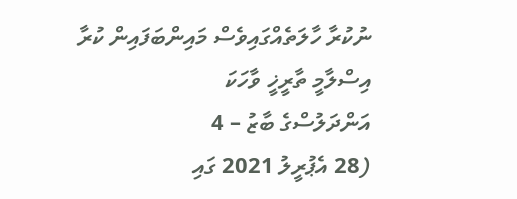ނުކުރާ ހާލަތެއްގައިވެސް މައިންބަފައިން ކުރާ
އިސްލާމީ ތާރީޚީ ވާހަކަ
އަންދަލުސްގެ ބާޒު – 4
(28 އެޕުރީލު 2021 ގައި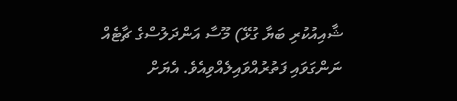ޝާއިއުކުރި ބަޔާ ގުޅޭ) މޫސާ އަންދަލުސްގެ ޗާޓެއް ނަންގަވައި ފަތުރުއްވައިލެއްވިއެވެ. އެޔަށް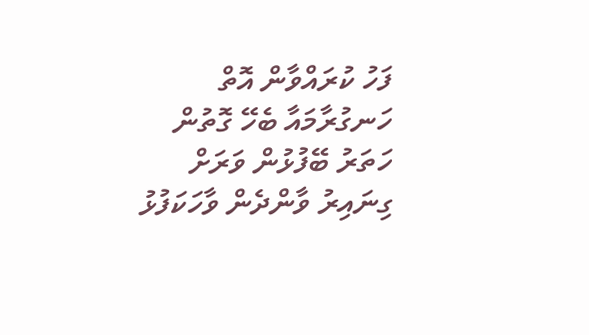ފަހު ކުރައްވާން އޮތް ހަނގުރާމައާ ބެހޭ ގޮތުން ހަތަރު ބޭފުޅުން ވަރަށް ގިނައިރު ވާންދެން ވާހަކަފުޅު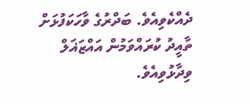ދެއްކެވިއެވެ. ބަދްރުގެ ވާހަކަފުޅަށް ތާއީދު ކުރައްވަމުން އައްޒަޣަލް ވިދާޅުވިއެވެ.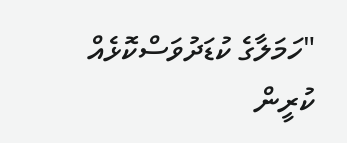"ހަމަލާގެ ކުޑަދުވަސްކޮޅެއް ކުރީން